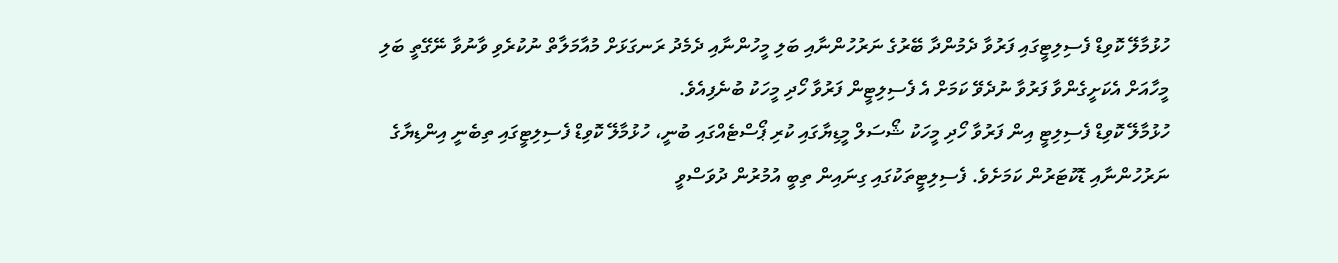ހުޅުމާލޭ ކޮވިޑް ފެސިލިޓީގައި ފަރުވާ ދެމުންދާ ބޭރުގެ ނަރުހުންނާއި ބަލި މީހުންނާއި ދެމެދު ރަނގަޅަށް މުއާމަލާތް ނުކުރެވި ވާނުވާ ނޭގޭތީ ބަލި މީހާއަށް އެކަށީގެންވާ ފަރުވާ ނުދެވޭ ކަމަށް އެ ފެސިލިޓީން ފަރުވާ ހޯދި މީހަކު ބުނެފިއެވެ.
ހުޅުމާލޭ ކޮވިޑް ފެސިލިޓީ އިން ފަރުވާ ހޯދި މީހަކު ޝޯސަލް މީޑިޔާގައި ކުރި ޕޯސްޓެއްގައި ބުނީ، ހުޅުމާލޭ ކޮވިޑް ފެސިލިޓީގައި ތިބެނީ އިންޑިޔާގެ ނަރުހުންނާއި ޑޮކުޓަރުން ކަމަށެވެ. ފެސިލިޓީތަކުގައި ގިނައިން ތިބީ އުމުރުން ދުވަސްވީ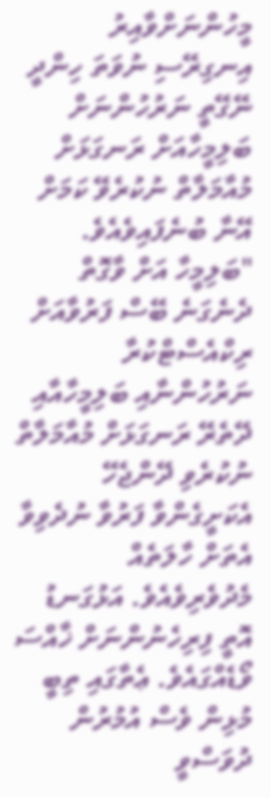މީހުންނަށްވާއިރު އިނގިރޭސި ނުވަތަ ހިންދީ ނޭގޭތީ ނަރުހުންނަށް ބަލިމީހާއަށް ރަނގަޅަށް މުއާމަލާތް ނުކުރެވޭ ކަމަށް އޭނާ ބުނެފައިވެއެވެ.
"ބަލިމީހާ އަށް ވާގޮތް ދެނެގަނެ ބޭސް ފަރުވާއަށް ރިކްއެސްޓްކުރާ ނަރުހުންނާއި ބަލިމީހާއާއި ދޭތެރޭ ރަނގަޅަށް މުއާމަލާތް ނުކުރެވި ދޭންޖެހޭ އެކަށީގެންވާ ފަރުވާ ނުދެވިވާ އެތަށް ހާލަތެއް މެދުވެރިވެއެވެ. އަޅުގަނޑު އޮތީ ފިރިހެނުންނަށް ޚާއްސަ ވޯޑެއްގައެވެ. ޢެތާގައި ތިބީ މުޅިން ވެސް އުމުރުން ދުވަސްވީ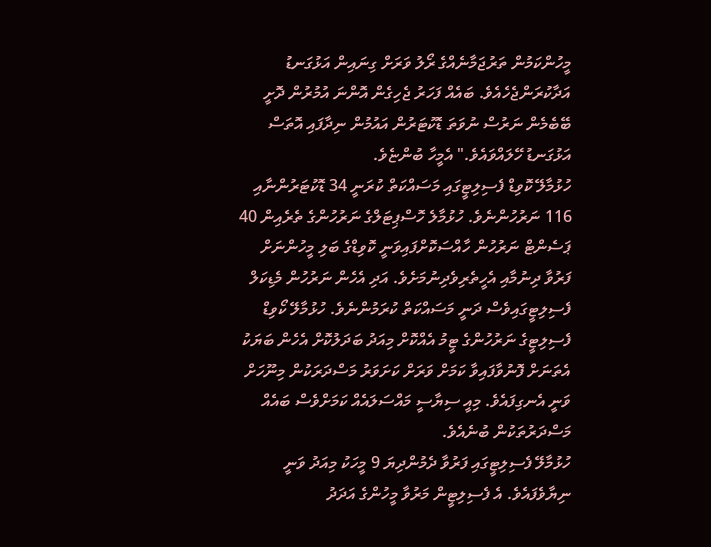މީހުންކަމުން ތަރުޖަމާނެއްގެ ރޯލު ވަރަށް ގިނައިން އަޅުގަނޑު އަދާކުރަންޖެހެއެވެ. ބައެއް ފަހަރު ޖެހިގެން އޮންނަ އުމުރުން ދޮށީ ބޭބެމެން ނަރުސް ނުވަތަ ޑޮކުޓަރުން އައުމުން ނިދާފައި އޮތަސް އަޅުގަނޑު ހޭލައްވައެވެ." އެމީހާ ބުންޏެވެ.
ހުޅުމާލޭ ކޮވިޑް ފެސިލިޓީގައި މަސައްކަތް ކުރަނީ 34 ޑޮކުޓަރުންނާއި 116 ނަރުހުންނެވެ. ހުޅުމާލެ ހޮސްޕިޓަލްގެ ނަރުހުންގެ ތެރެއިން 40 ޕަސެންޓް ނަރުހުން ހާއްސަކޮށްފައިވަނީ ކޮވިޑްގެ ބަލި މީހުންނަށް ފަރުވާ ދިނުމާއި އެހީތެރިވެދިނުމަށެވެ. އަދި އެހެން ނަރުހުން މެޑިކަލް ފެސިލިޓީގައިވެސް ދަނީ މަސައްކަތް ކުރަމުންނެވެ. ހުޅުމާލޭ ކޯވިޑް ފެސިލިޓީގެ ނަރުހުންގެ ޓީމު އެއްކޮށް މިއަދު ބަދަލުކޮށް އެހެން ބަޔަކު އެތަނަށް ފޮނުވާފައިވާ ކަމަށް ވަރަށް ކަށަވަރު މަސްދަރަކުން މިނޫހަށް ވަނީ އެނގިފައެވެ. މިއީ ސިޔާސީ މައްސަލައެއް ކަމަށްވެސް ބައެއް މަސްދަރުތަކުން ބުނެއެވެ.
ހުޅުމާލޭ ފެސިލިޓީގައި ފަރުވާ ދެމުންދިޔަ 9 މީހަކު މިއަދު ވަނީ ނިޔާވެފައެވެ. އެ ފެސިލިޓީން މަރުވާ މީހުންގެ އަދަދު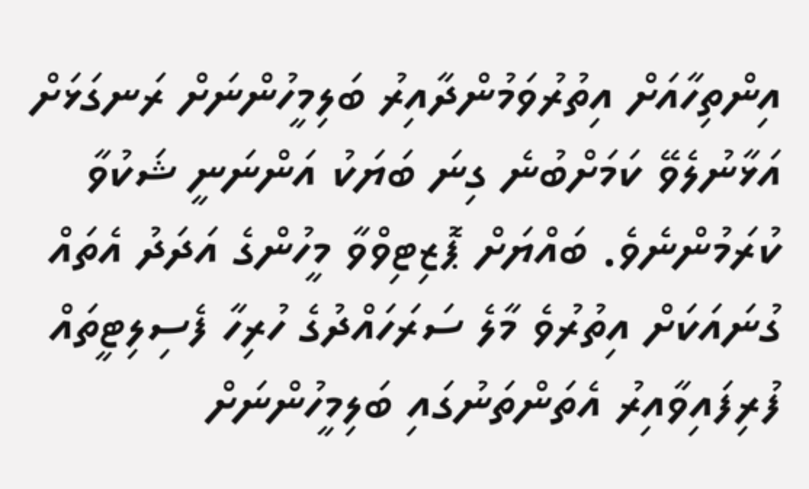އިންތިހާއަށް އިތުރުވަމުންދާއިރު ބަލިމީހުންނަށް ރަނގަޅަށް އަޅާނުލެވޭ ކަމަށްބުނެ ގިނަ ބަޔަކު އަންނަނީ ޝަކުވާ ކުރަމުންނެވެ. ބައްޔަށް ޕޮޒިޓިވްވާ މީހުންގެ އަދަދު އެތައް ގުނައަކަށް އިތުރުވެ މާލެ ސަރަހައްދުގެ ހުރިހާ ފެސިލިޓީތައް ފުރިފައިވާއިރު އެތަންތަނުގައި ބަލިމީހުންނަށް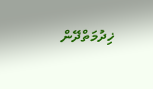ޚިދުމަތްދޭން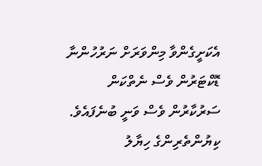އެކަށީގެންވާ މިންވަރަށް ނަރުހުންނާ ޑޮކްޓަރުން ވެސް ނެތްކަން ސަރުކާރުން ވެސް ވަނީ ބުނެފައެވެ.
ކިޔުންތެރިންގެ ހިޔާލު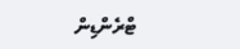ޓްރެންޑިން